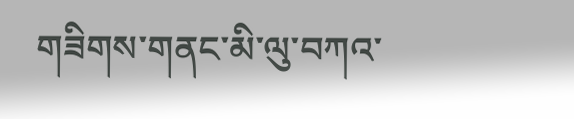གཟིགས་གནང་མི་ལུ་བཀའ་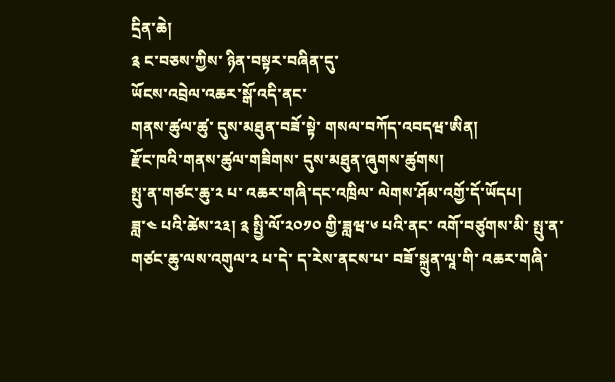དྲིན་ཆེ།
༉ ང་བཅས་ཀྱིས་ ཉིན་བསྟར་བཞིན་དུ་
ཡོངས་འབྲེལ་འཆར་སྒོ་འདི་ནང་
གནས་ཚུལ་ཚུ་ དུས་མཐུན་བཟོ་སྟེ་ གསལ་བཀོད་འབདཝ་ཨིན།
རྫོང་ཁའི་གནས་ཚུལ་གཟིགས་ དུས་མཐུན་ཞུགས་ཚུགས།
སྤུ་ན་གཙང་ཆུ་༢ པ་ འཆར་གཞི་དང་འཁྲིལ་ ལེགས་ཤོམ་འགྱོ་དོ་ཡོདཔ།
ཟླ་༤ པའི་ཚེས་༢༣། ༉ སྤྱི་ལོ་༢༠༡༠ གྱི་ཟླཝ་༦ པའི་ནང་ འགོ་བཙུགས་མི་ སྤུ་ན་གཙང་ཆུ་ལས་འགུལ་༢ པ་དེ་ ད་རེས་ནངས་པ་ བཟོ་སྐྲུན་ལཱ་གི་ འཆར་གཞི་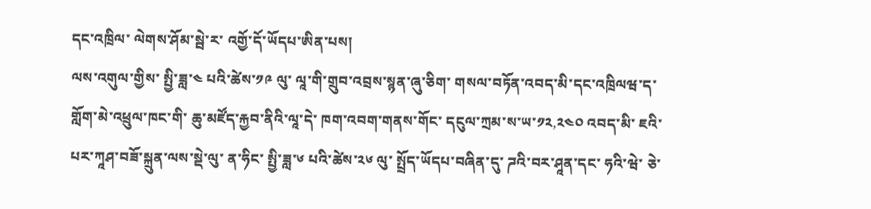དང་འཁྲིལ་ ལེགས་ཤོམ་སྦེ་ར་ འགྱོ་དོ་ཡོདཔ་ཨིན་པས།
ལས་འགུལ་གྱིས་ སྤྱི་ཟླ་༤ པའི་ཚེས་༡༩ ལུ་ ལཱ་གི་གྲུབ་འབྲས་སྙན་ཞུ་ཅིག་ གསལ་བཏོན་འབད་མི་དང་འཁྲིལཝ་ད་ གློག་མེ་འཕྲུལ་ཁང་གི་ ཆུ་མཛོད་རྐྱབ་ནིའི་ལཱ་དེ་ ཁག་འབག་གནས་གོང་ དངུལ་ཀྲམ་ས་ཡ་༡༢,༢༤༠ འབད་མི་ ཇའི་པར་ཀཱཤ་བཟོ་སྐྲུན་ལས་སྡེ་ལུ་ ན་ཧིང་ སྤྱི་ཟླ་༦ པའི་ཚེས་༢༦ ལུ་ སྤྲོད་ཡོདཔ་བཞིན་དུ་ ཌའི་བར་ཤཱན་དང་ ཧའི་ཝེ་ ཅེ་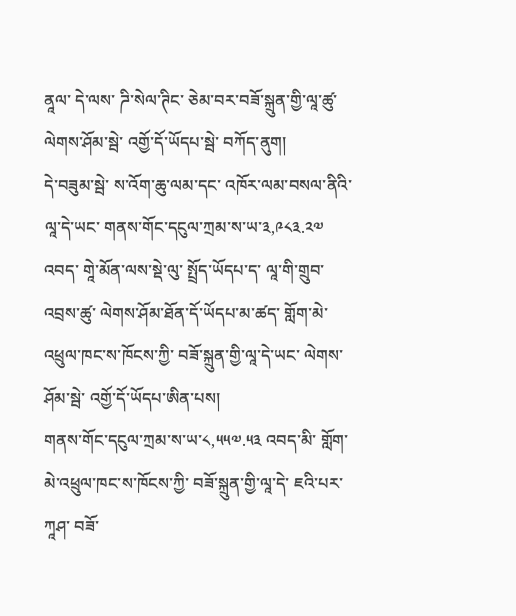ནཱལ་ དེ་ལས་ ཌི་སེལ་ཊིང་ ཅེམ་བར་བཟོ་སྐྲུན་གྱི་ལཱ་ཚུ་ ལེགས་ཤོམ་སྦེ་ འགྱོ་དོ་ཡོདཔ་སྦེ་ བཀོད་ནུག།
དེ་བཟུམ་སྦེ་ ས་འོག་ཆུ་ལམ་དང་ འཁོར་ལམ་བསལ་ནིའི་ལཱ་དེ་ཡང་ གནས་གོང་དངུལ་ཀྲམ་ས་ཡ་༣,༩༨༣.༢༧ འབད་ གཱེ་མོན་ལས་སྡེ་ལུ་ སྤྲོད་ཡོདཔ་ད་ ལཱ་གི་གྲུབ་འབྲས་ཚུ་ ལེགས་ཤོམ་ཐོན་དོ་ཡོདཔ་མ་ཚད་ གློག་མེ་འཕྲུལ་ཁང་ས་ཁོངས་ཀྱི་ བཟོ་སྐྲུན་གྱི་ལཱ་དེ་ཡང་ ལེགས་ཤོམ་སྦེ་ འགྱོ་དོ་ཡོདཔ་ཨིན་པས།
གནས་གོང་དངུལ་ཀྲམ་ས་ཡ་༨,༥༥༧.༥༣ འབད་མི་ གློག་མེ་འཕྲུལ་ཁང་ས་ཁོངས་ཀྱི་ བཟོ་སྐྲུན་གྱི་ལཱ་དེ་ ཇའི་པར་ཀཱཤ་ བཟོ་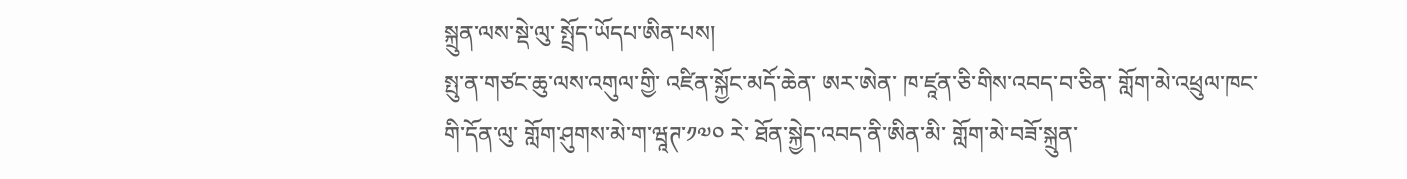སྐྲུན་ལས་སྡེ་ལུ་ སྤྲོད་ཡོདཔ་ཨིན་པས།
སྤུ་ན་གཙང་ཆུ་ལས་འགུལ་གྱི་ འཛིན་སྐྱོང་མདོ་ཆེན་ ཨར་ཨེན་ ཁ་ཛཱན་ཅི་གིས་འབད་བ་ཅིན་ གློག་མེ་འཕྲུལ་ཁང་གི་དོན་ལུ་ གློག་ཤུགས་མེ་ག་ཝཱཊ་༡༧༠ རེ་ ཐོན་སྐྱེད་འབད་ནི་ཨིན་མི་ གློག་མེ་བཟོ་སྐྲུན་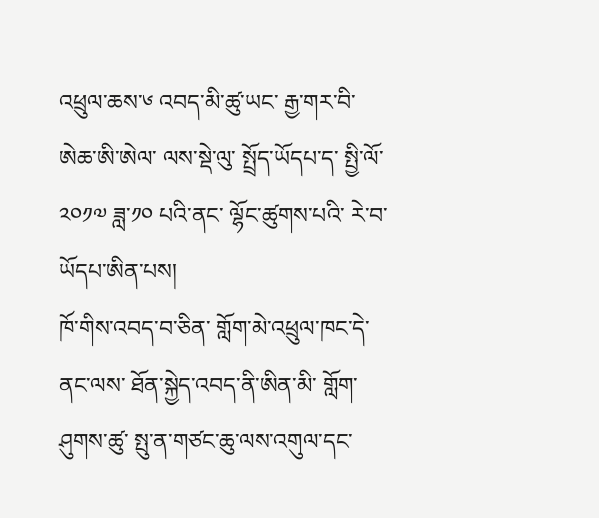འཕྲུལ་ཆས་༦ འབད་མི་ཚུ་ཡང་ རྒྱ་གར་བི་ཨེཆ་ཨི་ཨེལ་ ལས་སྡེ་ལུ་ སྤྲོད་ཡོདཔ་ད་ སྤྱི་ལོ་༢༠༡༧ ཟླ་༡༠ པའི་ནང་ ལྷོང་ཚུགས་པའི་ རེ་བ་ཡོདཔ་ཨིན་པས།
ཁོ་གིས་འབད་བ་ཅིན་ གློག་མེ་འཕྲུལ་ཁང་དེ་ནང་ལས་ ཐོན་སྐྱེད་འབད་ནི་ཨིན་མི་ གློག་ཤུགས་ཚུ་ སྤུ་ན་གཙང་ཆུ་ལས་འགུལ་དང་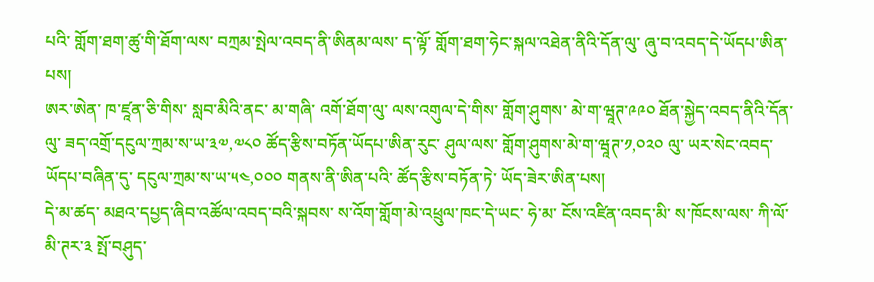པའི་ གློག་ཐག་ཚུ་གི་ཐོག་ལས་ བཀྲམ་སྤེལ་འབད་ནི་ཨིནམ་ལས་ ད་ལྟོ་ གློག་ཐག་ཧེང་སྐལ་འཐེན་ནིའི་དོན་ལུ་ ཞུ་བ་འབད་དེ་ཡོདཔ་ཨིན་པས།
ཨར་ཨེན་ ཁ་ཛཱན་ཅི་གིས་ སླབ་མིའི་ནང་ མ་གཞི་ འགོ་ཐོག་ལུ་ ལས་འགུལ་དེ་གིས་ གློག་ཤུགས་ མེ་ག་ཝཱཊ་༩༩༠ ཐོན་སྐྱེད་འབད་ནིའི་དོན་ལུ་ ཟད་འགྲོ་དངུལ་ཀྲམ་ས་ཡ་༣༧,༧༨༠ ཚོད་རྩིས་བཏོན་ཡོདཔ་ཨིན་རུང་ ཤུལ་ལས་ གློག་ཤུགས་མེ་ག་ཝཱཊ་༡,༠༢༠ ལུ་ ཡར་སེང་འབད་ཡོདཔ་བཞིན་དུ་ དངུལ་ཀྲམ་ས་ཡ་༥༤,༠༠༠ གནས་ནི་ཨིན་པའི་ ཚོད་རྩིས་བཏོན་ཏེ་ ཡོད་ཟེར་ཨིན་པས།
དེ་མ་ཚད་ མཐའ་དཔྱད་ཞིབ་འཚོལ་འབད་བའི་སྐབས་ ས་འོག་གློག་མེ་འཕྲུལ་ཁང་དེ་ཡང་ ཧེ་མ་ ངོས་འཛིན་འབད་མི་ ས་ཁོངས་ལས་ ཀི་ལོ་མི་ཊར་༣ སྤོ་བཤུད་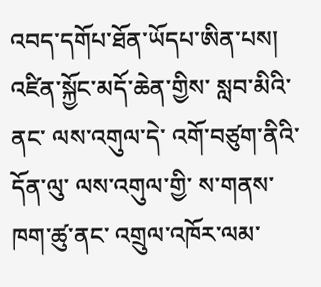འབད་དགོཔ་ཐོན་ཡོདཔ་ཨིན་པས།
འཛིན་སྐྱོང་མདོ་ཆེན་གྱིས་ སླབ་མིའི་ནང་ ལས་འགུལ་དེ་ འགོ་བཙུག་ནིའི་དོན་ལུ་ ལས་འགུལ་གྱི་ ས་གནས་ཁག་ཚུ་ནང་ འགྲུལ་འཁོར་ལམ་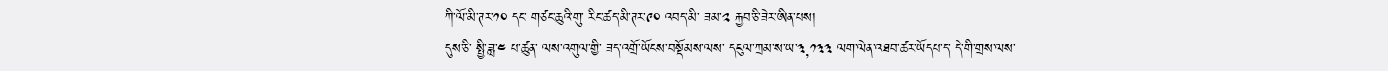ཀི་ལོ་མི་ཊར་༡༠ དང་ གཙང་ཆུའི་གུ་ རིང་ཚད་མི་ཊར་༩༠ འབད་མི་ ཟམ་༢ རྐྱབ་ཅི་ཟེར་ཨིན་པས།
དུས་ཅི་ སྤྱི་ཟླ་༤ པ་ཚུན་ ལས་འགུལ་གྱི་ ཟད་འགྲོ་ཡོངས་བསྡོམས་ལས་ དངུལ་ཀྲམ་ས་ཡ་༣,༡༣༣ ལག་ལེན་འཐབ་ཚར་ཡོདཔ་ད་ དེ་གི་གྲས་ལས་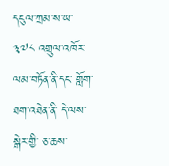དངུལ་ཀྲམ་ས་ཡ་༣༧༨ འགྲུལ་འཁོར་ལམ་བཏོན་ནི་དང་ གློག་ཐག་འཐེན་ནི་ དེ་ལས་ སྒེར་གྱི་ ཅ་ཆས་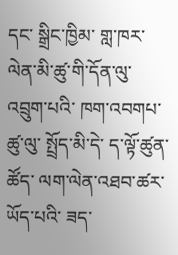དང་ སྒྲིང་ཁྱིམ་ གླ་ཁར་ལེན་མི་ཚུ་གི་དོན་ལུ་ འབྲུག་པའི་ ཁག་འབགཔ་ཚུ་ལུ་ སྤྲོད་མི་དེ་ ད་ལྟོ་ཚུན་ཚོད་ ལག་ལེན་འཐབ་ཚར་ཡོད་པའི་ ཟད་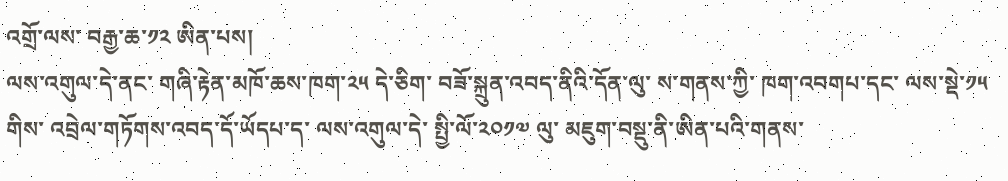འགྲོ་ལས་ བརྒྱ་ཆ་༡༢ ཨིན་པས།
ལས་འགུལ་དེ་ནང་ གཞི་རྟེན་མཁོ་ཆས་ཁག་༢༥ དེ་ཅིག་ བཟོ་སྐྲུན་འབད་ནིའི་དོན་ལུ་ ས་གནས་ཀྱི་ ཁག་འབགཔ་དང་ ལས་སྡེ་༡༥ གིས་ འབྲེལ་གཏོགས་འབད་དོ་ཡོདཔ་ད་ ལས་འགུལ་དེ་ སྤྱི་ལོ་༢༠༡༧ ལུ་ མཇུག་བསྡུ་ནི་ཨིན་པའི་གནས་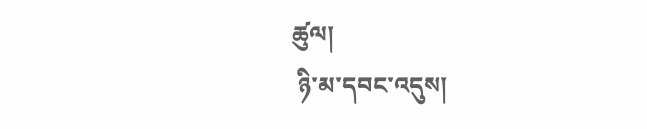ཚུལ།
 ཉི་མ་དབང་འདུས།